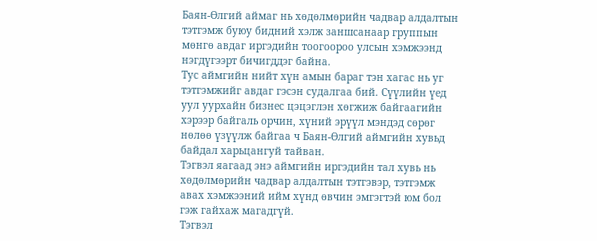Баян-Өлгий аймаг нь хөдөлмөрийн чадвар алдалтын тэтгэмж буюу бидний хэлж заншсанаар группын мөнгө авдаг иргэдийн тоогоороо улсын хэмжээнд нэгдүгээрт бичигддэг байна.
Тус аймгийн нийт хүн амын бараг тэн хагас нь уг тэтгэмжийг авдаг гэсэн судалгаа бий. Сүүлийн үед уул уурхайн бизнес цэцэглэн хөгжиж байгаагийн хэрээр байгаль орчин, хүний эрүүл мэндэд сөрөг нөлөө үзүүлж байгаа ч Баян-Өлгий аймгийн хувьд байдал харьцангуй тайван.
Тэгвэл яагаад энэ аймгийн иргэдийн тал хувь нь хөдөлмөрийн чадвар алдалтын тэтгэвэр, тэтгэмж авах хэмжээний ийм хүнд өвчин эмгэгтэй юм бол гэж гайхаж магадгүй.
Тэгвэл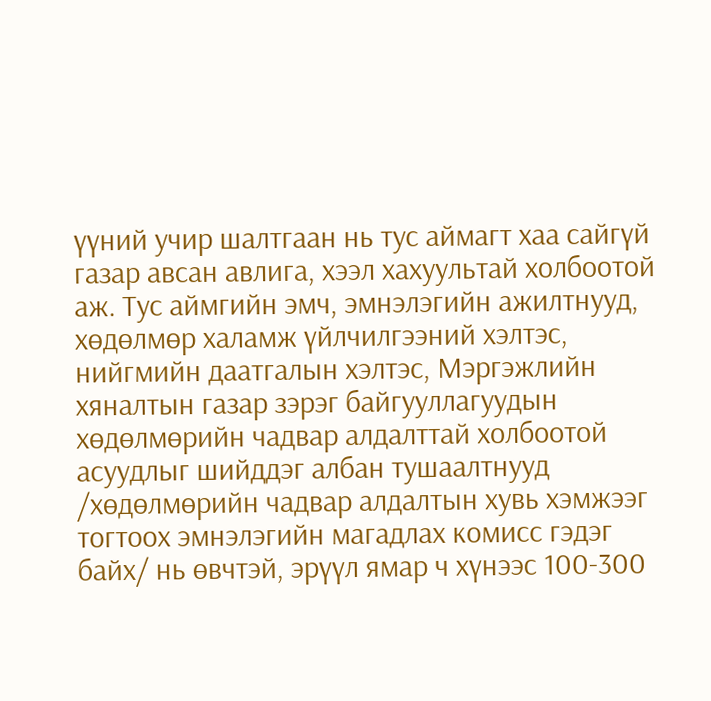үүний учир шалтгаан нь тус аймагт хаа сайгүй газар авсан авлига, хээл хахуультай холбоотой аж. Тус аймгийн эмч, эмнэлэгийн ажилтнууд, хөдөлмөр халамж үйлчилгээний хэлтэс, нийгмийн даатгалын хэлтэс, Мэргэжлийн хяналтын газар зэрэг байгууллагуудын хөдөлмөрийн чадвар алдалттай холбоотой асуудлыг шийддэг албан тушаалтнууд /хөдөлмөрийн чадвар алдалтын хувь хэмжээг тогтоох эмнэлэгийн магадлах комисс гэдэг байх/ нь өвчтэй, эрүүл ямар ч хүнээс 100-300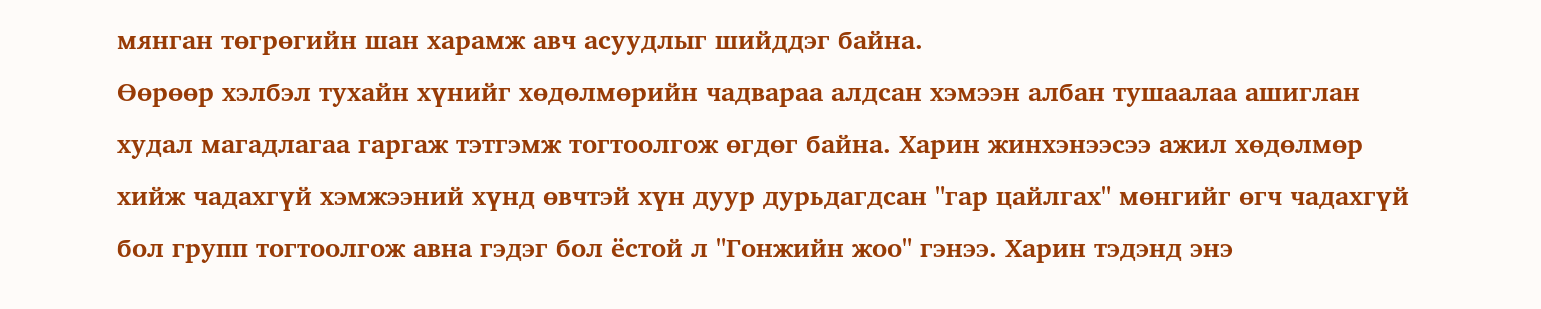мянган төгрөгийн шан харамж авч асуудлыг шийддэг байна.
Өөрөөр хэлбэл тухайн хүнийг хөдөлмөрийн чадвараа алдсан хэмээн албан тушаалаа ашиглан худал магадлагаа гаргаж тэтгэмж тогтоолгож өгдөг байна. Харин жинхэнээсээ ажил хөдөлмөр хийж чадахгүй хэмжээний хүнд өвчтэй хүн дуур дурьдагдсан "гар цайлгах" мөнгийг өгч чадахгүй бол групп тогтоолгож авна гэдэг бол ёстой л "Гонжийн жоо" гэнээ. Харин тэдэнд энэ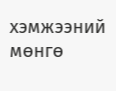хэмжээний мөнгө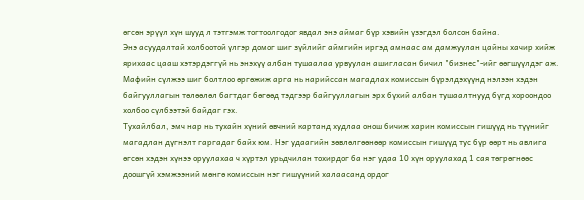өгсөн эрүүл хүн шууд л тэтгэмж тогтоолгодог явдал энэ аймаг бүр хэвийн үзэгдэл болсон байна.
Энэ асуудалтай холбоотой үлгэр домог шиг зүйлийг аймгийн иргэд амнаас ам дамжуулан цайны хачир хийж ярихаас цааш хэтэрдэггүй нь энэхүү албан тушаалаа урвуулан ашигласан бичил "бизнес"-ийг өөгшүүлдэг аж. Мафийн сүлжээ шиг болтлоо өргөжиж арга нь нарийссан магадлах комиссын бүрэлдэхүүнд нэлээн хэдэн байгууллагын төлөөлөл багтдаг бөгөөд тэдгээр байгууллагын эрх бүхий албан тушаалтнууд бүгд хороондоо холбоо сүлбээтэй байдаг гэх.
Тухайлбал, эмч нар нь тухайн хүний өвчний картанд худлаа онош бичиж харин комиссын гишүүд нь түүнийг магадлан дүгнэлт гаргадаг байх юм. Нэг удаагийн зөвлөлгөөнөөр комиссын гишүүд тус бүр өөрт нь авлига өгсөн хэдэн хүнээ оруулахаа ч хүртэл урьдчилан тохирдог ба нэг удаа 10 хүн оруулахад 1 сая төгрөгнөөс доошгүй хэмжээний мөнгө комиссын нэг гишүүний халаасанд ордог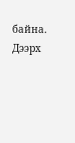байна.
Дээрх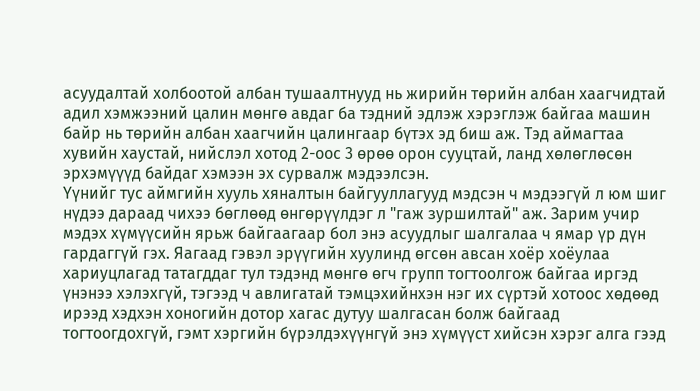асуудалтай холбоотой албан тушаалтнууд нь жирийн төрийн албан хаагчидтай адил хэмжээний цалин мөнгө авдаг ба тэдний эдлэж хэрэглэж байгаа машин байр нь төрийн албан хаагчийн цалингаар бүтэх эд биш аж. Тэд аймагтаа хувийн хаустай, нийслэл хотод 2-оос 3 өрөө орон сууцтай, ланд хөлөглөсөн эрхэмүүүд байдаг хэмээн эх сурвалж мэдээлсэн.
Үүнийг тус аймгийн хууль хяналтын байгууллагууд мэдсэн ч мэдээгүй л юм шиг нүдээ дараад чихээ бөглөөд өнгөрүүлдэг л "гаж зуршилтай" аж. Зарим учир мэдэх хүмүүсийн ярьж байгаагаар бол энэ асуудлыг шалгалаа ч ямар үр дүн гардаггүй гэх. Яагаад гэвэл эрүүгийн хуулинд өгсөн авсан хоёр хоёулаа хариуцлагад татагддаг тул тэдэнд мөнгө өгч групп тогтоолгож байгаа иргэд үнэнээ хэлэхгүй, тэгээд ч авлигатай тэмцэхийнхэн нэг их сүртэй хотоос хөдөөд ирээд хэдхэн хоногийн дотор хагас дутуу шалгасан болж байгаад тогтоогдохгүй, гэмт хэргийн бүрэлдэхүүнгүй энэ хүмүүст хийсэн хэрэг алга гээд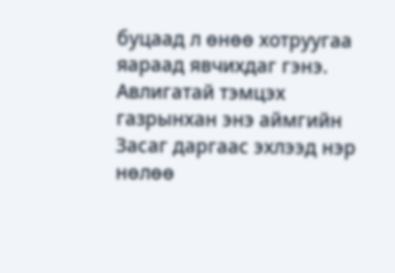буцаад л өнөө хотруугаа яараад явчихдаг гэнэ.
Авлигатай тэмцэх газрынхан энэ аймгийн Засаг даргаас эхлээд нэр нөлөө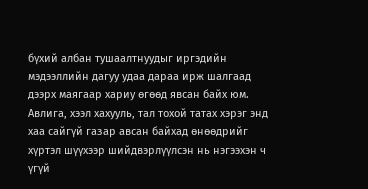бүхий албан тушаалтнуудыг иргэдийн мэдээллийн дагуу удаа дараа ирж шалгаад дээрх маягаар хариу өгөөд явсан байх юм. Авлига, хээл хахууль, тал тохой татах хэрэг энд хаа сайгүй газар авсан байхад өнөөдрийг хүртэл шүүхээр шийдвэрлүүлсэн нь нэгээхэн ч үгүй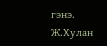гэнэ.
Ж.Хулан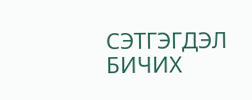СЭТГЭГДЭЛ БИЧИХ